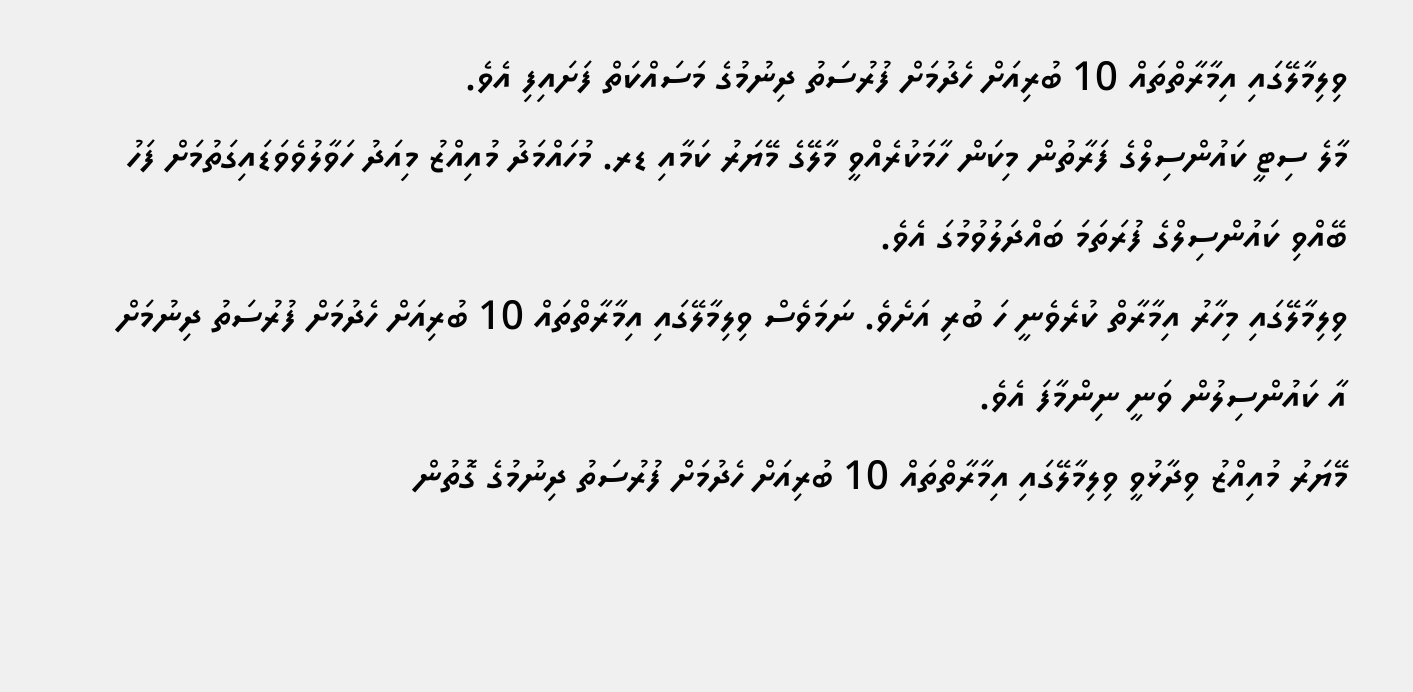ވިލިމާލޭގައި އިމާރާތްތައް 10 ބުރިއަށް ހެދުމަށް ފުރުސަތު ދިނުމުގެ މަސައްކަތް ފަށައިފި އެވެ.
މާލެ ސިޓީ ކައުންސިލްގެ ފަރާތުން މިކަން ހާމަކުރެއްވީ މާލޭގެ މޭޔަރު ކަމާއި ޑރ. މުހައްމަދު މުއިއްޒު މިއަދު ހަވާލުވެވަޑައިގަތުމަށް ފަހު ބޭއްވި ކައުންސިލްގެ ފުރަތަމަ ބައްދަލުވުމުގަ އެވެ.
ވިލިމާލޭގައި މިހާރު އިމާރާތް ކުރެވެނީ ހަ ބުރި އަށެވެ. ނަމަވެސް ވިލިމާލޭގައި އިމާރާތްތައް 10 ބުރިއަށް ހެދުމަށް ފުރުސަތު ދިނުމަށް އާ ކައުންސިލުން ވަނީ ނިންމާފަ އެވެ.
މޭޔަރު މުއިއްޒު ވިދާޅުވީ ވިލިމާލޭގައި އިމާރާތްތައް 10 ބުރިއަށް ހެދުމަށް ފުރުސަތު ދިނުމުގެ ގޮތުން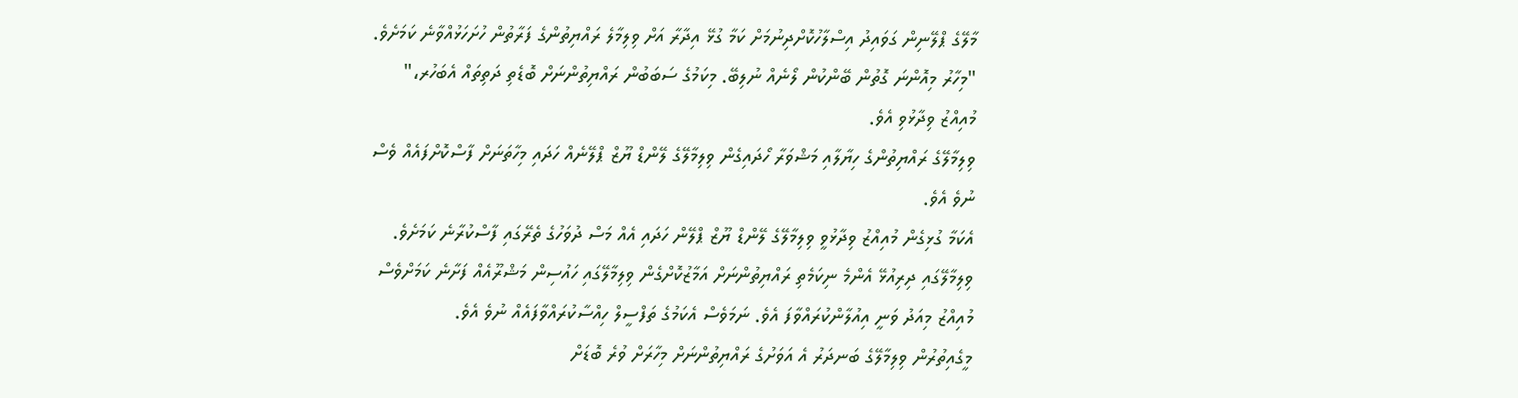މާލޭގެ ޕްލޭނިން ގަވައިދު އިސްލާހުކޮށްދިނުމަށް ކަމާ ގުޅޭ އިދާރާ އަށް ވިލިމާލެ ރައްޔިތުންގެ ފަރާތުން ހުށަހަޅުއްވާނެ ކަމަށެވެ.
"މިހާރު މިއޮންނަ ގޮތުން ބޭންކުން ލޯނެއް ނުލިބޭ. މިކަމުގެ ސަބަބުން ރައްޔިތުންނަށް ބޮޑެތި ދަތިތައް އެބަހުރ،" މުއިއްޒު ވިދާޅުވި އެވެ.
ވިލިމާލޭގެ ރައްޔިތުންގެ ހިޔާލާއި މަޝްވަރާ ހޯދައިގެން ވިލިމާލޭގެ ލޭންޑް ޔޫޒް ޕްލޭނެއް ހަދައި މިހާތަނަށް ފާސްކޮށްފައެއް ވެސް ނުވެ އެވެ.
އެކަމާ ގުޅިގެން މުއިއްޒު ވިދާޅުވީ ވިލިމާލޭގެ ލޭންޑް ޔޫޒް ޕްލޭން ހަދައި އެއް މަސް ދުވަހުގެ ތެރޭގައި ފާސްކުރާނެ ކަމަށެވެ.
ވިލިމާލޭގައި ދިރިއުޅޭ އެންމެ ނިކަމެތި ރައްޔިތުންނަށް އަމާޒުކޮށްގެން ވިލިމާލޭގައި ހައުސިން މަޝްރޫއެއް ފަށާނެ ކަމަށްވެސް މުއިއްޒު މިއަދު ވަނީ އިއުލާންކުރައްވާފަ އެވެ. ނަމަވެސް އެކަމުގެ ތަފްސީލް ހިއްސާކުރައްވާފައެއް ނުވެ އެވެ.
މީގެއިތުރުން ވިލިމާލޭގެ ބަނދަރު އެ އަވަށުގެ ރައްޔިތުންނަށް މިހާރަށް ވުރެ ބޮޑަށް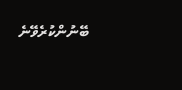ބޭނުންކުރެވޭނެ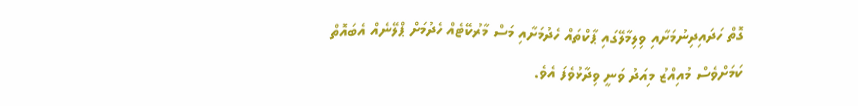ގޮތް ހަދައިދިނުމަށާއި ވިލިމާލޭގައި ޕާކްތައް ހެދުމަށާއި މަސް މާރުކޭޓެއް ހެދުމަށް ޕްލޭނެއް އެބައޮތް ކަމަށްވެސް މުއިއްޒު މިއަދު ވަނީ ވިދާޅުވެފަ އެވެ.